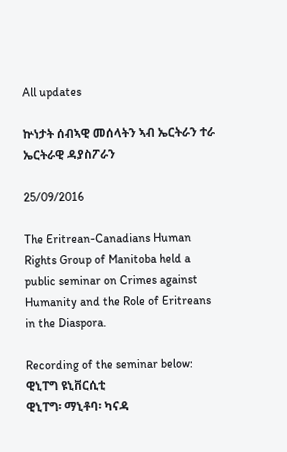All updates

ኵነታት ሰብኣዊ መሰላትን ኣብ ኤርትራን ተራ ኤርትራዊ ዳያስፖራን

25/09/2016

The Eritrean-Canadians Human Rights Group of Manitoba held a public seminar on Crimes against Humanity and the Role of Eritreans in the Diaspora.

Recording of the seminar below:
ዊኒፐግ ዩኒቨርሲቲ
ዊኒፐግ፡ ማኒቶባ፡ ካናዳ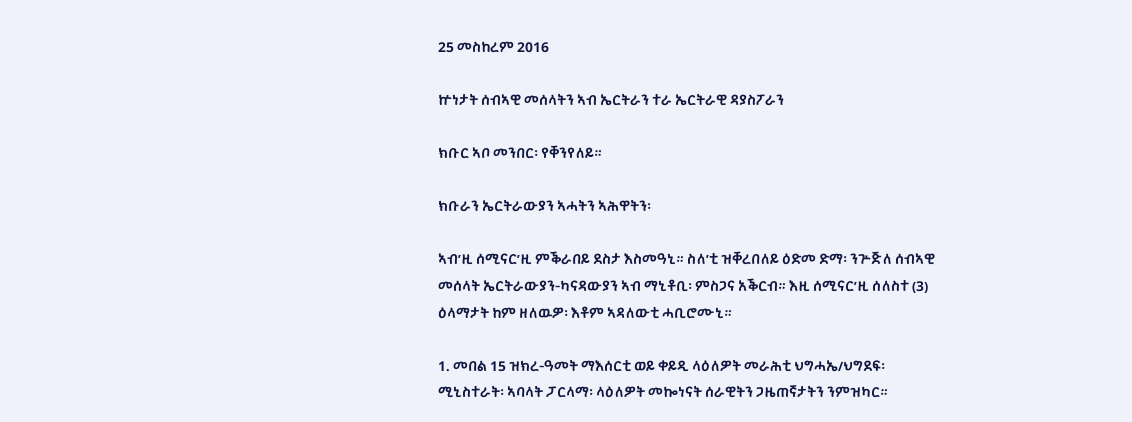25 መስከረም 2016

ኵነታት ሰብኣዊ መሰላትን ኣብ ኤርትራን ተራ ኤርትራዊ ዳያስፖራን

ክቡር ኣቦ መንበር፡ የቐንየለይ።

ክቡራን ኤርትራውያን ኣሓትን ኣሕዋትን፡

ኣብ’ዚ ሰሚናር’ዚ ምቕራበይ ደስታ እስመዓኒ። ስለ’ቲ ዝቐረበለይ ዕድመ ድማ፡ ንጕጅለ ሰብኣዊ መሰላት ኤርትራውያን-ካናዳውያን ኣብ ማኒቶቢ፡ ምስጋና አቕርብ። እዚ ሰሚናር’ዚ ሰለስተ (3) ዕላማታት ከም ዘለዉዎ፡ እቶም ኣዳለውቲ ሓቢሮሙኒ።

1. መበል 15 ዝክረ-ዓመት ማእሰርቲ ወይ ቀይዲ ላዕለዎት መራሕቲ ህግሓኤ/ህግደፍ፡ ሚኒስተራት፡ ኣባላት ፓርላማ፡ ላዕለዎት መኰነናት ሰራዊትን ጋዜጠኛታትን ንምዝካር።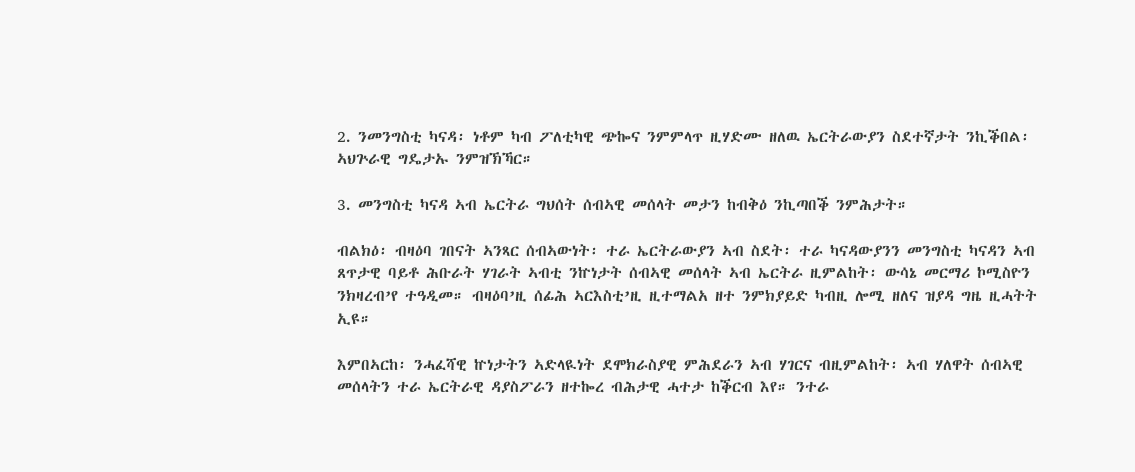2. ንመንግስቲ ካናዳ፡ ነቶም ካብ ፖለቲካዊ ጭኰና ንምምላጥ ዚሃድሙ ዘለዉ ኤርትራውያን ስደተኛታት ንኪቕበል፡ ኣህጕራዊ ግዴታኡ ንምዝኽኻር።

3. መንግስቲ ካናዳ ኣብ ኤርትራ ግህሰት ሰብኣዊ መሰላት መታን ከብቅዕ ንኪጣበቕ ንምሕታት።

ብልክዕ፡ ብዛዕባ ገበናት ኣንጻር ሰብኣውነት፡ ተራ ኤርትራውያን ኣብ ስደት፡ ተራ ካናዳውያንን መንግስቲ ካናዳን ኣብ ጸጥታዊ ባይቶ ሕቡራት ሃገራት ኣብቲ ንኵነታት ሰብኣዊ መሰላት ኣብ ኤርትራ ዚምልከት፡ ውሳኔ መርማሪ ኮሚስዮን ንክዛረብ’የ ተዓዲመ። ብዛዕባ’ዚ ሰፊሕ ኣርእስቲ’ዚ ዚተማልአ ዘተ ንምክያይድ ካብዚ ሎሚ ዘለና ዝያዳ ግዜ ዚሓትት ኢዩ።

እምበኣርከ፡ ንሓፈሻዊ ኵነታትን ኣድላዪነት ደሞክራስያዊ ምሕደራን ኣብ ሃገርና ብዚምልከት፡ ኣብ ሃለዋት ሰብኣዊ መሰላትን ተራ ኤርትራዊ ዳያስፖራን ዘተኰረ ብሕታዊ ሓተታ ከቕርብ እየ። ንተራ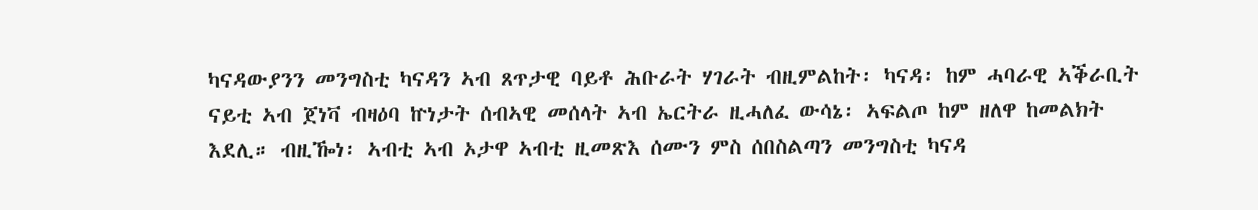ካናዳውያንን መንግስቲ ካናዳን ኣብ ጸጥታዊ ባይቶ ሕቡራት ሃገራት ብዚምልከት፡ ካናዳ፡ ከም ሓባራዊ ኣቕራቢት ናይቲ ኣብ ጀነቫ ብዛዕባ ኵነታት ሰብኣዊ መሰላት ኣብ ኤርትራ ዚሓለፈ ውሳኔ፡ ኣፍልጦ ከም ዘለዋ ከመልክት እደሊ። ብዚዀነ፡ ኣብቲ ኣብ ኦታዋ ኣብቲ ዚመጽእ ሰሙን ምስ ሰበስልጣን መንግስቲ ካናዳ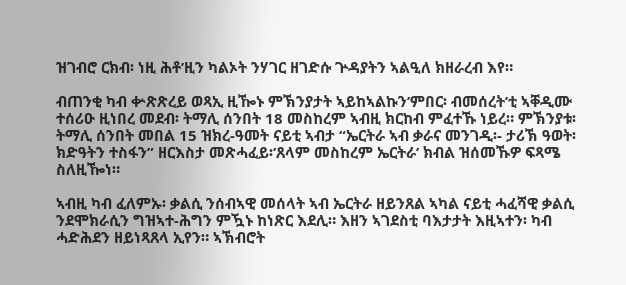ዝገብሮ ርክብ፡ ነዚ ሕቶ’ዚን ካልኦት ንሃገር ዘገድሱ ጕዳያትን ኣልዒለ ክዘራረብ እየ።

ብጠንቂ ካብ ቍጽጽረይ ወጻኢ ዚዀኑ ምኽንያታት ኣይከኣልኩን’ምበር፡ ብመሰረት’ቲ ኣቐዲሙ ተሰሪዑ ዚነበረ መደብ፡ ትማሊ ሰንበት 18 መስከረም ኣብዚ ክርከብ ምፈተኹ ነይረ። ምኽንያቱ፡ ትማሊ ሰንበት መበል 15 ዝክረ-ዓመት ናይቲ ኣብታ “ኤርትራ ኣብ ቃራና መንገዲ፡- ታሪኽ ዓወት፡ ክድዓትን ተስፋን” ዘርእስታ መጽሓፈይ፡’ጸላም መስከረም ኤርትራ’ ክብል ዝሰመኹዎ ፍጻሜ ስለዚዀነ።

ኣብዚ ካብ ፈለምኡ፡ ቃልሲ ንሰብኣዊ መሰላት ኣብ ኤርትራ ዘይንጸል ኣካል ናይቲ ሓፈሻዊ ቃልሲ ንደሞክራሲን ግዝኣተ-ሕግን ምዃኑ ከነጽር እደሊ። እዘን ኣገደስቲ ባእታታት እዚኣተን፡ ካብ ሓድሕደን ዘይነጻጸላ ኢየን። ኣኽብሮት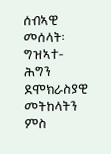ሰብኣዊ መሰላት፡ ግዝኣተ-ሕግን ደሞክራስያዊ መትከላትን ምስ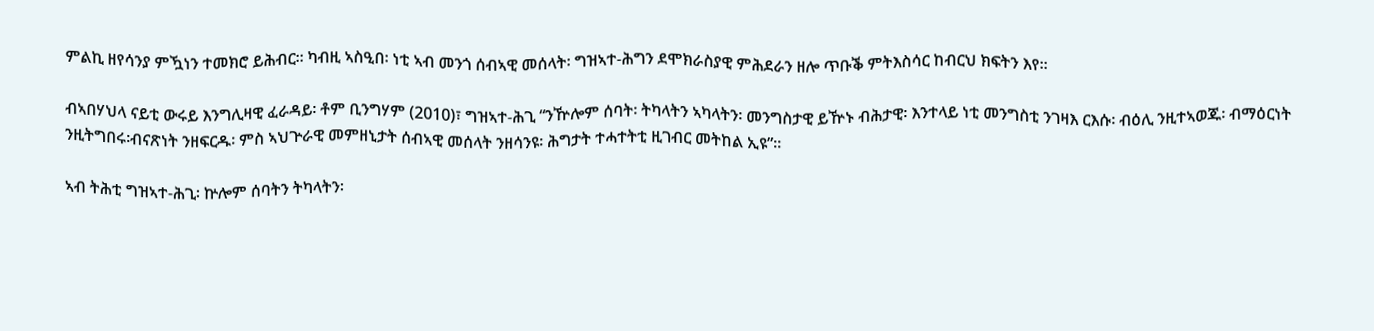ምልኪ ዘየሳንያ ምዃነን ተመክሮ ይሕብር። ካብዚ ኣስዒበ፡ ነቲ ኣብ መንጎ ሰብኣዊ መሰላት፡ ግዝኣተ-ሕግን ደሞክራስያዊ ምሕደራን ዘሎ ጥቡቕ ምትእስሳር ከብርህ ክፍትን እየ።

ብኣበሃህላ ናይቲ ውሩይ እንግሊዛዊ ፈራዳይ፡ ቶም ቢንግሃም (2010)፣ ግዝኣተ-ሕጊ “ንዅሎም ሰባት፡ ትካላትን ኣካላትን፡ መንግስታዊ ይዅኑ ብሕታዊ፡ እንተላይ ነቲ መንግስቲ ንገዛእ ርእሱ፡ ብዕሊ ንዚተኣወጁ፡ ብማዕርነት ንዚትግበሩ፡ብናጽነት ንዘፍርዱ፡ ምስ ኣህጕራዊ መምዘኒታት ሰብኣዊ መሰላት ንዘሳንዩ፡ ሕግታት ተሓተትቲ ዚገብር መትከል ኢዩ”።

ኣብ ትሕቲ ግዝኣተ-ሕጊ፡ ኵሎም ሰባትን ትካላትን፡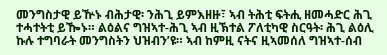መንግስታዊ ይዅኑ ብሕታዊ፡ ንሕጊ ይምእዘዙ፣ ኣብ ትሕቲ ፍትሒ ዘመሓድር ሕጊ ተሓተትቲ ይዀኑ። ልዕልና ግዝኣተ-ሕጊ ኣብ ዚኽተል ፖለቲካዊ ስርዓት፡ ሕጊ ልዕሊ ኩሉ ተግባራት መንግስትን ህዝብን’ዩ። ኣብ ከምዚ ናትና ዚኣመሰለ ግዝኣተ-ሰብ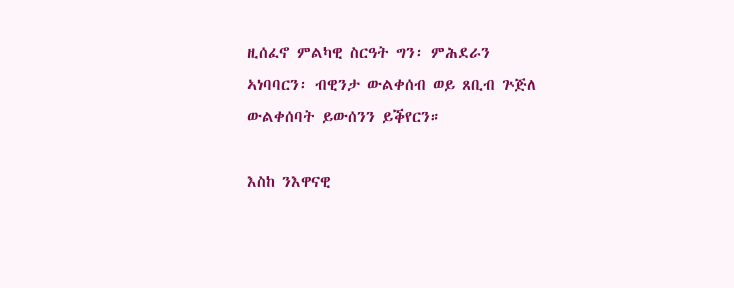ዚሰፈኖ ምልካዊ ስርዓት ግን፡ ምሕደራን ኣነባባርን፡ ብዊንታ ውልቀሰብ ወይ ጸቢብ ጕጅለ ውልቀሰባት ይውሰንን ይቕየርን።

እስከ ንእዋናዊ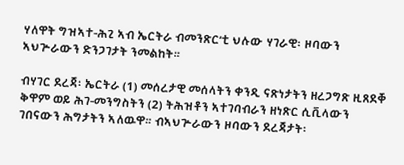ሃለዋት ግዝኣተ-ሕጊ ኣብ ኤርትራ ብመንጽር’ቲ ህሉው ሃገራዊ፡ ዞባውን ኣህጕራውን ድንጋገታት ንመልከት።

ብሃገር ደረጃ፡ ኤርትራ (1) መሰረታዊ መሰላትን ቀንዲ ናጽነታትን ዘረጋግጽ ዚጸደቐ ቅዋም ወይ ሕገ-መንግስትን (2) ትሕዝቶን ኣተገባብራን ዘነጽር ሲቪላውን ገበናውን ሕግታትን ኣለዉዋ። ብኣህጕራውን ዞባውን ደረጃታት፡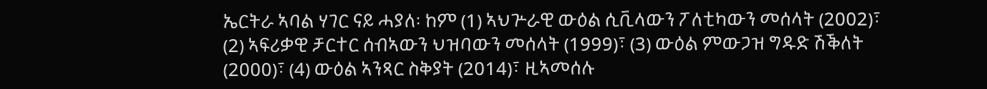ኤርትራ ኣባል ሃገር ናይ ሓያለ፡ ከም (1) ኣህጕራዊ ውዕል ሲቪላውን ፖለቲካውን መሰላት (2002)፣ (2) ኣፍሪቃዊ ቻርተር ሰብኣውን ህዝባውን መሰላት (1999)፣ (3) ውዕል ምውጋዝ ግዱድ ሽቕለት (2000)፣ (4) ውዕል ኣንጻር ስቅያት (2014)፣ ዚኣመሰሉ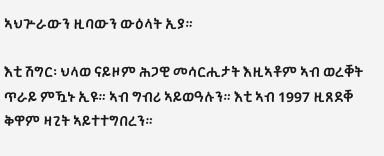ኣህጕራውን ዚባውን ውዕላት ኢያ።

እቲ ሽግር፡ ህላወ ናይዞም ሕጋዊ መሳርሒታት እዚኣቶም ኣብ ወረቐት ጥራይ ምዃኑ ኢዩ። ኣብ ግብሪ ኣይወዓሉን። እቲ ኣብ 1997 ዚጸደቐ ቅዋም ዛጊት ኣይተተግበረን።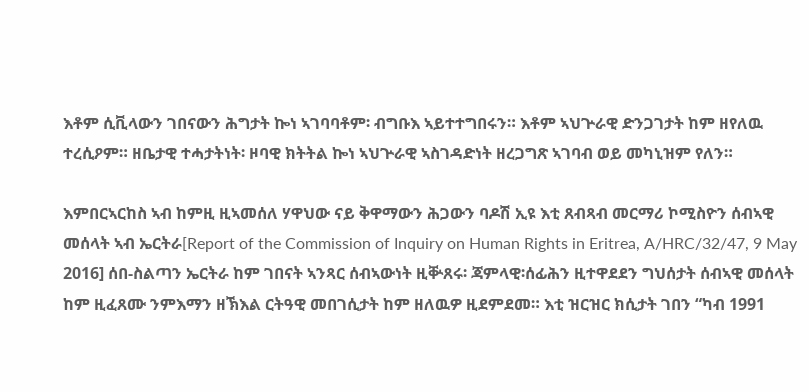እቶም ሲቪላውን ገበናውን ሕግታት ኰነ ኣገባባቶም፡ ብግቡእ ኣይተተግበሩን። እቶም ኣህጕራዊ ድንጋገታት ከም ዘየለዉ ተረሲዖም። ዘቤታዊ ተሓታትነት፡ ዞባዊ ክትትል ኰነ ኣህጕራዊ ኣስገዳድነት ዘረጋግጽ ኣገባብ ወይ መካኒዝም የለን።

እምበርኣርከስ ኣብ ከምዚ ዚኣመሰለ ሃዋህው ናይ ቅዋማውን ሕጋውን ባዶሽ ኢዩ እቲ ጸብጻብ መርማሪ ኮሚስዮን ሰብኣዊ መሰላት ኣብ ኤርትራ[Report of the Commission of Inquiry on Human Rights in Eritrea, A/HRC/32/47, 9 May 2016] ሰበ-ስልጣን ኤርትራ ከም ገበናት ኣንጻር ሰብኣውነት ዚቝጸሩ፡ ጃምላዊ፡ሰፊሕን ዚተዋደደን ግህሰታት ሰብኣዊ መሰላት ከም ዚፈጸሙ ንምእማን ዘኽእል ርትዓዊ መበገሲታት ከም ዘለዉዎ ዚደምደመ። እቲ ዝርዝር ክሲታት ገበን “ካብ 1991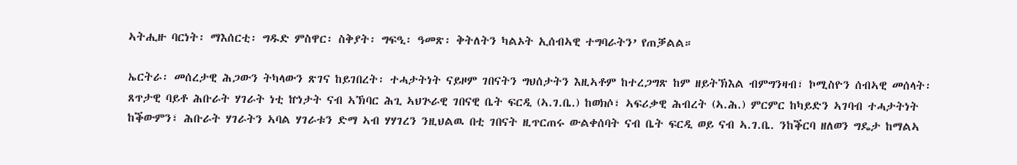ኣትሒዙ ባርነት፡ ማእሰርቲ፡ ግዱድ ምስዋር፡ ስቅያት፡ ግፍዒ፡ ዓመጽ፡ ቅትለትን ካልኦት ኢሰብኣዊ ተግባራትን’ የጠቓልል።

ኤርትራ፡ መሰረታዊ ሕጋውን ትካላውን ጽገና ከይገበረት፡ ተሓታትነት ናይዞም ገበናትን ግህሰታትን እዚኣቶም ከተረጋግጽ ከም ዘይትኽእል ብምግንዛብ፣ ኮሚስዮን ሰብኣዊ መሰላት፡ ጸጥታዊ ባይቶ ሕቡራት ሃገራት ነቲ ኵነታት ናብ ኣኽባር ሕጊ ኣህጕራዊ ገበናዊ ቤት ፍርዲ (ኣ.ገ.ቤ.) ከወክሶ፣ ኣፍሪቃዊ ሕብረት (ኣ.ሕ.) ምርምር ከካይድን ኣገባብ ተሓታትነት ከቕውምን፣ ሕቡራት ሃገራትን ኣባል ሃገራቱን ድማ ኣብ ሃሃገረን ንዚህልዉ በቲ ገበናት ዚጥርጠሩ ውልቀሰባት ናብ ቤት ፍርዲ ወይ ናብ ኣ.ገ.ቤ. ንከቕርባ ዘለወን ግዴታ ከማልኣ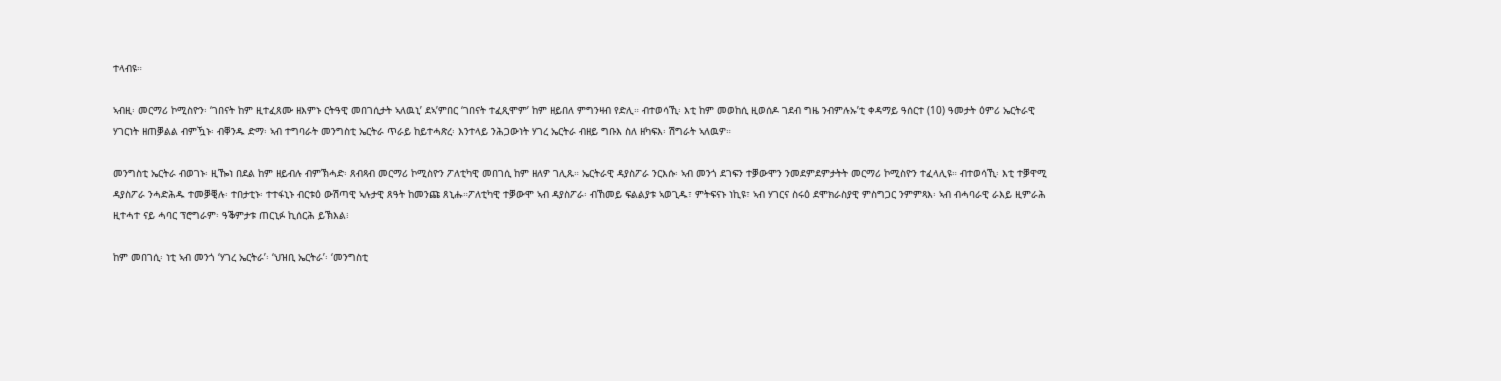ተላብዩ።

ኣብዚ፡ መርማሪ ኮሚስዮን፡ ‘ገበናት ከም ዚተፈጸሙ ዘእምኑ ርትዓዊ መበገሲታት ኣለዉኒ’ ደኣ’ምበር ‘ገበናት ተፈጺሞም’ ከም ዘይበለ ምግንዛብ የድሊ። ብተወሳኺ፡ እቲ ከም መወከሲ ዚወሰዶ ገደብ ግዜ ንብምሉኡ’ቲ ቀዳማይ ዓሰርተ (10) ዓመታት ዕምሪ ኤርትራዊ ሃገርነት ዘጠቓልል ብምዃኑ፡ ብቐንዱ ድማ፡ ኣብ ተግባራት መንግስቲ ኤርትራ ጥራይ ከይተሓጽረ፡ እንተላይ ንሕጋውነት ሃገረ ኤርትራ ብዘይ ግቡእ ስለ ዘካፍእ፡ ሽግራት ኣለዉዎ።

መንግስቲ ኤርትራ ብወገኑ፡ ዚዀነ በደል ከም ዘይብሉ ብምኽሓድ፡ ጸብጻብ መርማሪ ኮሚስዮን ፖለቲካዊ መበገሲ ከም ዘለዎ ገሊጹ። ኤርትራዊ ዳያስፖራ ንርእሱ፡ ኣብ መንጎ ደገፍን ተቓውሞን ንመደምደምታትት መርማሪ ኮሚስዮን ተፈላሊዩ። ብተወሳኺ፡ እቲ ተቓዋሚ ዳያስፖራ ንሓድሕዱ ተመቓቒሉ፡ ተበታቲኑ፡ ተተፋኒኑ ብርቱዕ ውሽጣዊ ኣሉታዊ ጸዓት ከመንጩ ጸኒሑ።ፖለቲካዊ ተቓውሞ ኣብ ዳያስፖራ፡ ብኸመይ ፍልልያቱ ኣወጊዱ፣ ምትፍናኑ ነኪዩ፣ ኣብ ሃገርና ስሩዕ ደሞክራስያዊ ምስግጋር ንምምጻእ፡ ኣብ ብሓባራዊ ራእይ ዚምራሕ ዚተሓተ ናይ ሓባር ፕሮግራም፡ ዓቕምታቱ ጠርኒፉ ኪሰርሕ ይኽእል፧

ከም መበገሲ፡ ነቲ ኣብ መንጎ ‘ሃገረ ኤርትራ’፡ ‘ህዝቢ ኤርትራ’፡ ‘መንግስቲ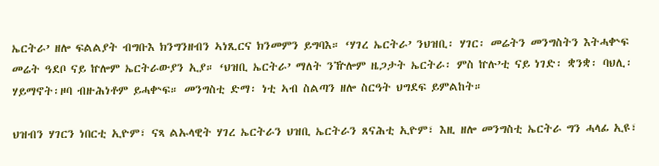ኤርትራ’ ዘሎ ፍልልያት ብግቡእ ክንግንዘብን ኣነጺርና ክንመምን ይግባእ። ‘ሃገረ ኤርትራ’ ንህዝቢ፡ ሃገር፡ መሬትን መንግስትን እትሓቍፍ መሬት ዓደቦ ናይ ኵሎም ኤርትራውያን ኢያ። ‘ህዝቢ ኤርትራ’ ማለት ንዅሎም ዜጋታት ኤርትራ፡ ምስ ኵሉ’ቲ ናይ ነገድ፡ ቋንቋ፡ ባህሊ፡ ሃይማኖት፡ዞባ ብዙሕነቶም ይሓቍፍ። መንግስቲ ድማ፡ ነቲ ኣብ ስልጣን ዘሎ ስርዓት ህግደፍ ይምልከት።

ህዝብን ሃገርን ነበርቲ ኢዮም፣ ናጻ ልኡላዊት ሃገረ ኤርትራን ህዝቢ ኤርትራን ጸናሕቲ ኢዮም፣ እዚ ዘሎ መንግስቲ ኤርትራ ግን ሓላፊ ኢዩ፣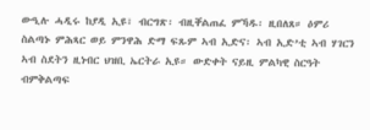ውዒሉ ሓዲሩ ከያዲ ኢዩ፣ ብርግጽ፡ ብዚቐልጠፈ ምኻዱ፡ ዚበለጸ። ዕምሪ ስልጣኑ ምሕጻር ወይ ምንዋሕ ድማ ፍጹም ኣብ ኢድና፡ ኣብ ኢድ’ቲ ኣብ ሃገርን ኣብ ስደትን ዚነብር ህዝቢ ኤርትራ ኢዩ። ውድቀት ናይዚ ምልካዊ ስርዓት ብምቅልጣፍ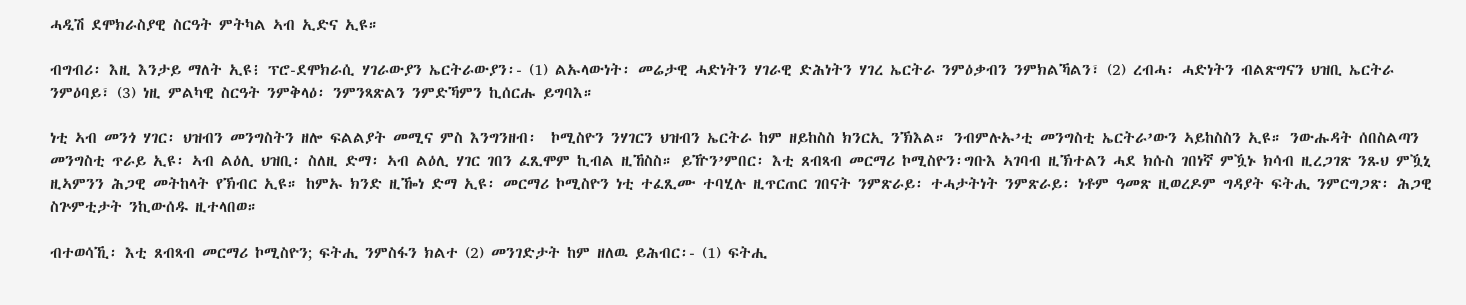ሓዲሽ ደሞክራስያዊ ስርዓት ምትካል ኣብ ኢድና ኢዩ።

ብግብሪ፡ እዚ እንታይ ማለት ኢዩ፧ ፕሮ-ደሞክራሲ ሃገራውያን ኤርትራውያን፡- (1) ልኡላውነት፡ መሬታዊ ሓድነትን ሃገራዊ ድሕነትን ሃገረ ኤርትራ ንምዕቃብን ንምክልኻልን፣ (2) ረብሓ፡ ሓድነትን ብልጽግናን ህዝቢ ኤርትራ ንምዕባይ፣ (3) ነዚ ምልካዊ ስርዓት ንምቅላዕ፡ ንምንጻጽልን ንምድኻምን ኪሰርሑ ይግባእ።

ነቲ ኣብ መንጎ ሃገር፡ ህዝብን መንግስትን ዘሎ ፍልልያት መሚና ምስ እንግንዘብ፡  ኮሚስዮን ንሃገርን ህዝብን ኤርትራ ከም ዘይከስስ ክንርኢ ንኽእል። ንብምሉኡ’ቲ መንግስቲ ኤርትራ’ውን ኣይከስስን ኢዩ። ንውሑዳት ሰበስልጣን መንግስቲ ጥራይ ኢዩ፡ ኣብ ልዕሊ ህዝቢ፡ ስለዚ ድማ፡ ኣብ ልዕሊ ሃገር ገበን ፈጺሞም ኪብል ዚኸስስ። ይዅን’ምበር፡ እቲ ጸብጻብ መርማሪ ኮሚስዮን፡ግቡእ ኣገባብ ዚኽተልን ሓደ ክሱስ ገበነኛ ምዃኑ ክሳብ ዚረጋገጽ ንጹህ ምዃኒ ዚኣምንን ሕጋዊ መትከላት የኽብር ኢዩ። ከምኡ ክንድ ዚዀነ ድማ ኢዩ፡ መርማሪ ኮሚስዮን ነቲ ተፈጺሙ ተባሂሉ ዚጥርጠር ገበናት ንምጽራይ፡ ተሓታትነት ንምጽራይ፡ ነቶም ዓመጽ ዚወረዶም ግዳያት ፍትሒ ንምርግጋጽ፡ ሕጋዊ ስጕምቲታት ንኪውሰዱ ዚተላበወ።

ብተወሳኺ፡ እቲ ጸብጻብ መርማሪ ኮሚስዮን; ፍትሒ ንምስፋን ክልተ (2) መንገድታት ከም ዘለዉ ይሕብር፡- (1) ፍትሒ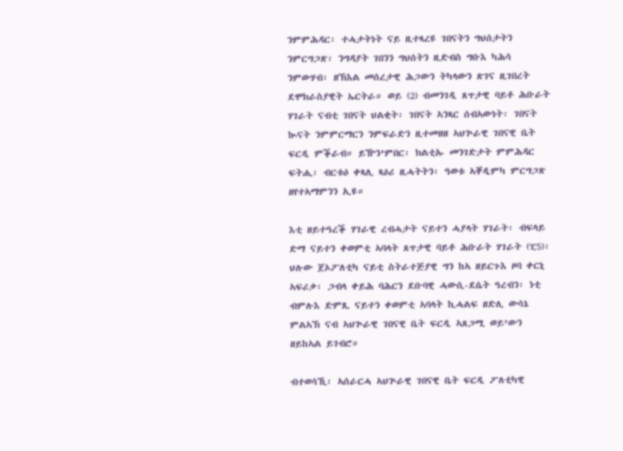ንምምሕዳር፡ ተሓታትነት ናይ ዚተጻረዩ ገበናትን ግህሰታትን ንምርግጋጽ፡ ንግዳያት ገበንን ግህሰትን ዚድብስ ግቡእ ካሕሳ ንምውሃብ፡ ዘኽእል መሰረታዊ ሕጋውን ትካላውን ጽገና ዚገበረት ደሞክራስያዊት ኤርትራ። ወይ (2) ብመንገዲ ጸጥታዊ ባይቶ ሕቡራት ሃገራት ናብቲ ገበናት ህልቂት፡ ገበናት ኣንጻር ሰብኣውነት፡ ገበናት ኲናት ንምምርማርን ንምፍራድን ዚተመዘዘ ኣህጕራዊ ገበናዊ ቤት ፍርዲ ምቕራብ። ይዅን’ምበር፡ ክልቲኡ መንገድታት ምምሕዳር ፍትሒ፡ ብርቱዕ ቀጻሊ ጻዕሪ ዚሓትትን፡ ዓወቱ ኣቐዲምካ ምርግጋጽ ዘየተኣማምንን ኢዩ።

እቲ ዘይተዓረቕ ሃገራዊ ረብሓታት ናይተን ሓያላት ሃገራት፡ ብፍላይ ድማ ናይተን ቀወምቲ ኣባላት ጸጥታዊ ባይቶ ሕቡራት ሃገራት (ፒ5)፡ ህሉው ጀኦፖለቲካ ናይቲ ስትራተጅያዊ ግን ከኣ ዘይርጉእ ዞባ ቀርኒ ኣፍሪቃ፡ ጋብላ ቀይሕ ባሕርን ደቡባዊ ሓውሲ-ደሴት ዓረብን፡ ነቲ ብምሉእ ድምጺ ናይተን ቀወምቲ ኣባላት ኪሓልፍ ዘድሊ ውሳኔ ምልኣኽ ናብ ኣህጕራዊ ገበናዊ ቤት ፍርዲ ኣጸጋሚ ወይ’ውን ዘይከኣል ይገብሮ።

ብተወሳኺ፡ ኣሰራርሓ ኣህጕራዊ ገበናዊ ቤት ፍርዲ ፖለቲካዊ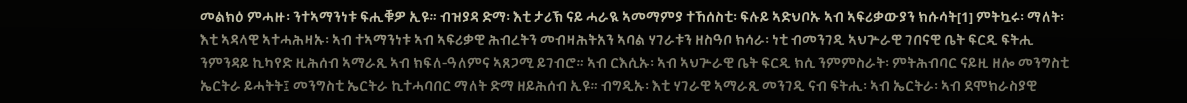መልክዕ ምሓዙ፡ ንተኣማንነቱ ፍሒቑዎ ኢዩ። ብዝያዳ ድማ፡ እቲ ታሪኽ ናይ ሓራዪ ኣመማምያ ተኸሰስቲ፡ ፍሉይ ኣድህቦኡ ኣብ ኣፍሪቃውያን ክሱሳት[1] ምትኳሩ፡ ማለት፡ እቲ ኣዳላዊ ኣተሓሕዛኡ፡ ኣብ ተኣማንነቱ ኣብ ኣፍሪቃዊ ሕብረትን መብዛሕትአን ኣባል ሃገራቱን ዘስዓቦ ክሳራ፡ ነቲ ብመንገዲ ኣህጕራዊ ገበናዊ ቤት ፍርዲ ፍትሒ ንምንዳይ ኪካየድ ዚሕሰብ ኣማራጺ ኣብ ክፍለ-ዓለምና ኣጸጋሚ ይገብሮ። ኣብ ርእሲኡ፡ ኣብ ኣህጕራዊ ቤት ፍርዲ ክሲ ንምምስራት፡ ምትሕብባር ናይዚ ዘሎ መንግስቲ ኤርትራ ይሓትት፤ መንግስቲ ኤርትራ ኪተሓባበር ማለት ድማ ዘይሕሰብ ኢዩ። ብግዲኡ፡ እቲ ሃገራዊ ኣማራጺ መንገዲ ናብ ፍትሒ፡ ኣብ ኤርትራ፡ ኣብ ደሞክራስያዊ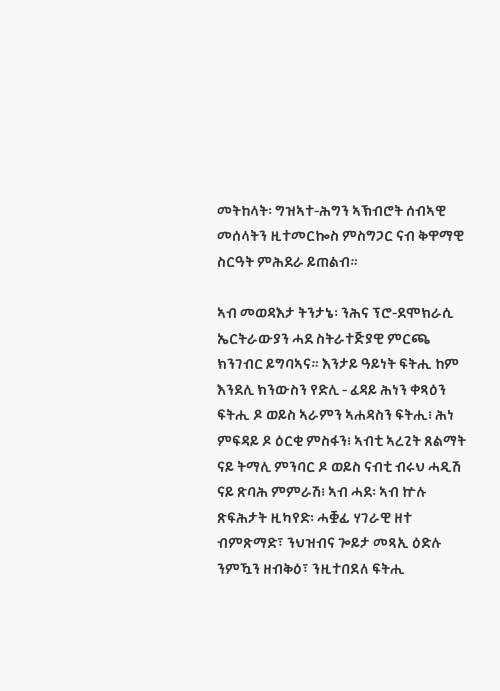መትከላት፡ ግዝኣተ-ሕግን ኣኽብሮት ሰብኣዊ መሰላትን ዚተመርኰስ ምስግጋር ናብ ቅዋማዊ ስርዓት ምሕደራ ይጠልብ።

ኣብ መወዳእታ ትንታኔ፡ ንሕና ፕሮ-ደሞክራሲ ኤርትራውያን ሓደ ስትራተጅያዊ ምርጫ ክንገብር ይግባኣና። እንታይ ዓይነት ፍትሒ ከም እንደሊ ክንውስን የድሊ - ፈዳይ ሕነን ቀጻዕን ፍትሒ ዶ ወይስ ኣራምን ኣሐዳስን ፍትሒ፧ ሕነ ምፍዳይ ዶ ዕርቂ ምስፋን፧ ኣብቲ ኣረጊት ጸልማት ናይ ትማሊ ምንባር ዶ ወይስ ናብቲ ብሩህ ሓዲሽ ናይ ጽባሕ ምምራሽ፧ ኣብ ሓደ፡ ኣብ ኵሉ ጽፍሕታት ዚካየድ፡ ሓቛፊ ሃገራዊ ዘተ ብምጽማድ፣ ንህዝብና ጐይታ መጻኢ ዕድሉ ንምዃን ዘብቅዕ፣ ንዚተበደለ ፍትሒ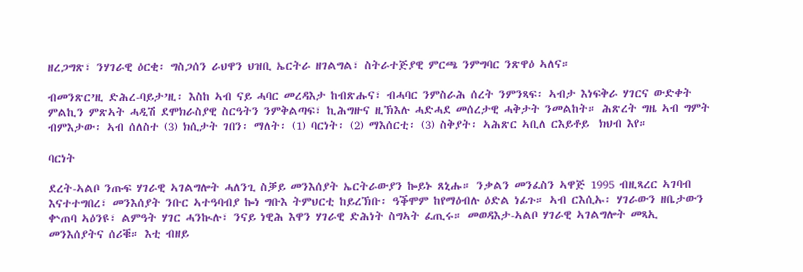ዘረጋግጽ፣ ንሃገራዊ ዕርቂ፡ ግስጋሰን ራህዋን ህዝቢ ኤርትራ ዘገልግል፣ ስትራተጅያዊ ምርጫ ንምግባር ንጽዋዕ ኣለና።

ብመንጽር’ዚ ድሕረ-ባይታ’ዚ፡ እስከ ኣብ ናይ ሓባር መረዳእታ ከብጽሑና፣ ብሓባር ንምስራሕ ሰረት ንምንጻፍ፡ ኣብታ እነፍቅራ ሃገርና ውድቀት ምልኪን ምጽኣት ሓዲሽ ደሞክራስያዊ ስርዓትን ንምቅልጣፍ፣ ኪሕግዙና ዚኽእሉ ሓድሓደ መሰረታዊ ሓቅታት ንመልከት። ሕጽረት ግዜ ኣብ ግምት ብምእታው፡ ኣብ ሰለስተ (3) ክሲታት ገበን፡ ማለት፡ (1) ባርነት፡ (2) ማእሰርቲ፡ (3) ስቅያት፡ ኣሕጽር ኣቢለ ርእይቶይ  ክህብ እየ።

ባርነት

ደረት-ኣልቦ ንጡፍ ሃገራዊ ኣገልግሎት ሓለንጊ ስቓይ መንእሰያት ኤርትራውያን ኰይኑ ጸኒሑ። ንቃልን መንፈስን ኣዋጅ 1995 ብዚጻረር ኣገባብ እናተተግበረ፣ መንእሰያት ንቡር ኣተዓባብያ ኰነ ግቡእ ትምህርቲ ከይረኽቡ፡ ዓቕሞም ከየማዕብሉ ዕድል ነፊጉ። ኣብ ርእሲኡ፡ ሃገራውን ዘቤታውን ቍጠባ ኣዕንዩ፣ ልምዓት ሃገር ሓንኲሉ፣ ንናይ ነዊሕ እዋን ሃገራዊ ድሕነት ስግኣት ፈጢሩ። መወዳእታ-ኣልቦ ሃገራዊ ኣገልግሎት መጻኢ መንእሰያትና ሰሪቑ። እቲ ብዘይ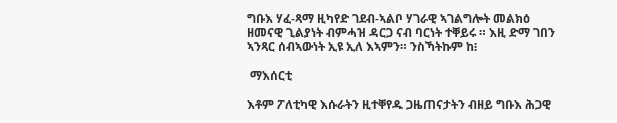ግቡእ ሃፈ-ጻማ ዚካየድ ገደብ-ኣልቦ ሃገራዊ ኣገልግሎት መልክዕ ዘመናዊ ጊልያነት ብምሓዝ ዳርጋ ናብ ባርነት ተቐይሩ ። እዚ ድማ ገበን ኣንጻር ሰብኣውነት ኢዩ ኢለ እኣምን። ንስኻትኩም ከ፧

 ማእሰርቲ

እቶም ፖለቲካዊ እሱራትን ዚተቐየዱ ጋዜጠናታትን ብዘይ ግቡእ ሕጋዊ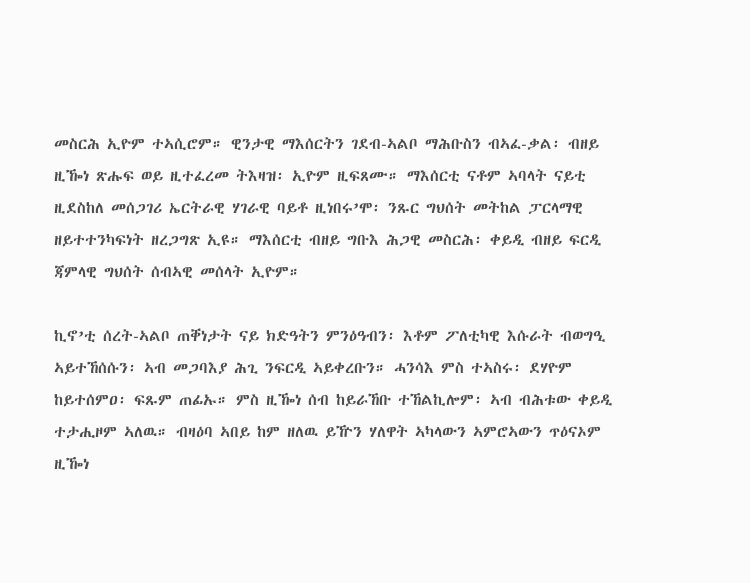መስርሕ ኢዮም ተኣሲሮም። ዊንታዊ ማእሰርትን ገደብ-ኣልቦ ማሕቡስን ብኣፈ-ቃል፡ ብዘይ ዚዀነ ጽሑፍ ወይ ዚተፈረመ ትእዛዝ፡ ኢዮም ዚፍጸሙ። ማእሰርቲ ናቶም ኣባላት ናይቲ ዚደስከለ መሰጋገሪ ኤርትራዊ ሃገራዊ ባይቶ ዚነበሩ’ሞ፡ ንጹር ግህሰት መትከል ፓርላማዊ ዘይተተንካፍነት ዘረጋግጽ ኢዩ። ማእሰርቲ ብዘይ ግቡእ ሕጋዊ መስርሕ፡ ቀይዲ ብዘይ ፍርዲ ጃምላዊ ግህሰት ሰብኣዊ መሰላት ኢዮም።

ኪኖ’ቲ ሰረት-ኣልቦ ጠቐነታት ናይ ክድዓትን ምንዕዓብን፡ እቶም ፖለቲካዊ እሱራት ብወግዒ ኣይተኸሰሱን፡ ኣብ መጋባእያ ሕጊ ንፍርዲ ኣይቀረቡን። ሓንሳእ ምስ ተኣስሩ፡ ደሃዮም ከይተሰምዐ፡ ፍጹም ጠፊኡ። ምስ ዚዀነ ሰብ ከይራኸቡ ተኸልኪሎም፡ ኣብ ብሕቱው ቀይዲ ተታሒዞም ኣለዉ። ብዛዕባ ኣበይ ከም ዘለዉ ይዅን ሃለዋት ኣካላውን ኣምሮኣውን ጥዕናኦም ዚዀነ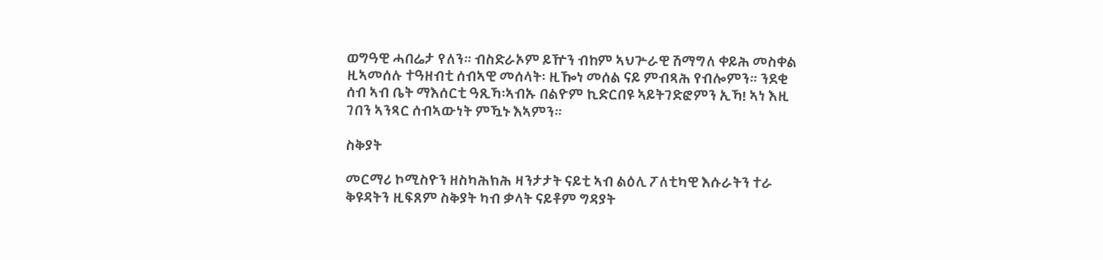ወግዓዊ ሓበሬታ የለን። ብስድራኦም ይዅን ብከም ኣህጕራዊ ሽማግለ ቀይሕ መስቀል ዚኣመሰሉ ተዓዘብቲ ሰብኣዊ መሰላት፡ ዚዀነ መሰል ናይ ምብጻሕ የብሎምን። ንደቂ ሰብ ኣብ ቤት ማእሰርቲ ዓጺኻ፡ኣብኡ በልዮም ኪድርበዩ ኣይትገድፎምን ኢኻ! ኣነ እዚ ገበን ኣንጻር ሰብኣውነት ምዃኑ እኣምን።

ስቅያት

መርማሪ ኮሚስዮን ዘስካሕክሕ ዛንታታት ናይቲ ኣብ ልዕሊ ፖለቲካዊ እሱራትን ተራ ቅዩዳትን ዚፍጸም ስቅያት ካብ ቃላት ናይቶም ግዳያት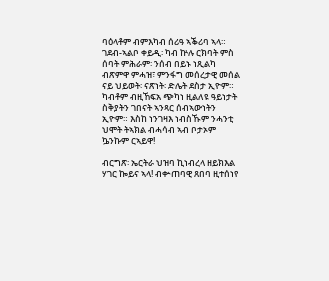ባዕላቶም ብምእካብ ሰሪዓ ኣቕሪባ ኣላ። ገደብ-ኣልቦ ቀይዲ፡ ካብ ኵሉ ርክባት ምስ ሰባት ምሕራም፡ ንሰብ በይኑ ነጺልካ ብጽምዋ ምሓዝ፣ ምንፋግ መሰረታዊ መሰል ናይ ህይወት፡ ናጽነት፡ ድሌት ደስታ ኢዮም። ካብቶም ብዚኸፍአ ጭካነ ዚልለዩ ዓይነታት ስቅያትን ገበናት ኣንጻር ሰብኣውነትን ኢዮም። እስከ ነንገዛእ ነብስኹም ንሓንቲ ህሞት ትኣክል ብሓሳብ ኣብ ቦታኦም ኴንኩም ርኣይዋ!

ብርግጽ፡ ኤርትራ ህዝባ ኪነብረላ ዘይክእል ሃገር ኰይና ኣላ! ብቍጠባዊ ጸበባ ዚተሰነየ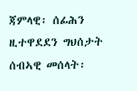ጃምላዊ፡ ሰፊሕን ዚተዋደደን ግህሰታት ሰብኣዊ መሰላት፡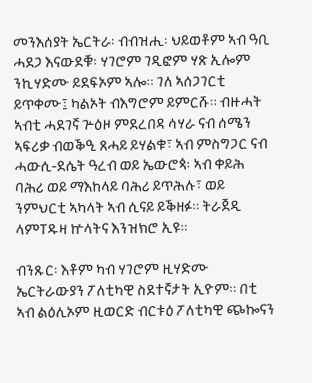መንእሰያት ኤርትራ፡ ብብዝሒ፡ ህይወቶም ኣብ ዓቢ ሓደጋ እናውደቑ፡ ሃገሮም ገዲፎም ሃጽ ኢሎም ንኪሃድሙ ይደፍኦም ኣሎ። ገለ ኣሰጋገርቲ ይጥቀሙ፤ ካልኦት ብእግሮም ይምርሹ። ብዙሓት ኣብቲ ሓደገኛ ጕዕዞ ምደረበዳ ሳሃራ ናብ ሰሜን ኣፍሪቃ ብወቕዒ ጸሓይ ይሃልቁ፣ ኣብ ምስግጋር ናብ ሓውሲ-ደሴት ዓረብ ወይ ኤውሮጳ፡ ኣብ ቀይሕ ባሕሪ ወይ ማእከላይ ባሕሪ ይጥሕሉ፣ ወይ ንምህርቲ ኣካላት ኣብ ሲናይ ይቕዘፉ። ትራጀዲ ላምፐዱዛ ኵላትና እንዝክሮ ኢዩ።

ብንጹር፡ እቶም ካብ ሃገሮም ዚሃድሙ ኤርትራውያን ፖለቲካዊ ስደተኛታት ኢዮም። በቲ ኣብ ልዕሊኦም ዚወርድ ብርቱዕ ፖለቲካዊ ጭኰናን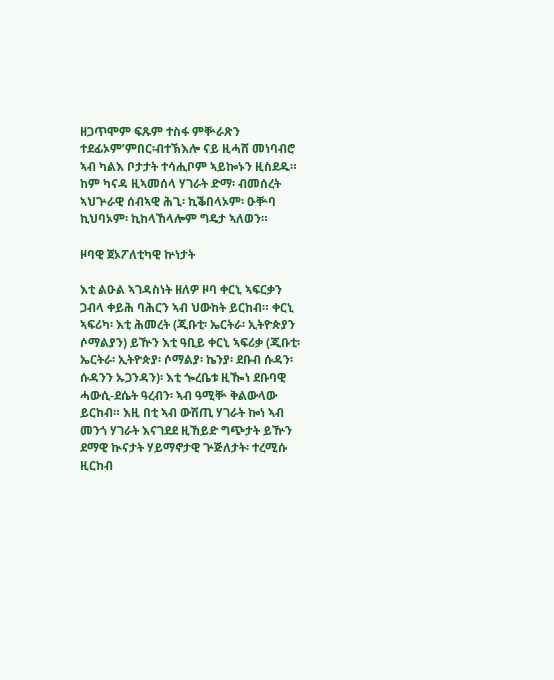ዘጋጥሞም ፍጹም ተስፋ ምቝራጽን ተደፊኦም’ምበር፡ብተኽእሎ ናይ ዚሓሸ መነባብሮ ኣብ ካልእ ቦታታት ተሳሒቦም ኣይኰኑን ዚስደዱ። ከም ካናዳ ዚኣመሰላ ሃገራት ድማ፡ ብመሰረት ኣህጕራዊ ሰብኣዊ ሕጊ፡ ኪቕበላኦም፡ ዑቝባ ኪህባኦም፡ ኪከላኸላሎም ግዴታ ኣለወን።

ዞባዊ ጀኦፖለቲካዊ ኵነታት

እቲ ልዑል ኣገዳስነት ዘለዎ ዞባ ቀርኒ ኣፍርቃን ጋብላ ቀይሕ ባሕርን ኣብ ህውከት ይርከብ። ቀርኒ ኣፍሪካ፡ እቲ ሕመረት (ጂቡቲ፡ ኤርትራ፡ ኢትዮጵያን ሶማልያን) ይዅን እቲ ዓቢይ ቀርኒ ኣፍሪቃ (ጂቡቲ፡ ኤርትራ፡ ኢትዮጵያ፡ ሶማልያ፡ ኬንያ፡ ደቡብ ሱዳን፡ ሱዳንን ኡጋንዳን)፡ እቲ ጐረቤቱ ዚዀነ ደቡባዊ ሓውሲ-ደሴት ዓረብን፡ ኣብ ዓሚቝ ቅልውላው ይርከብ። እዚ በቲ ኣብ ውሽጢ ሃገራት ኰነ ኣብ መንጎ ሃገራት እናገደደ ዚኸይድ ግጭታት ይዅን ደማዊ ኲናታት ሃይማኖታዊ ጕጅለታት፡ ተረሚሱ ዚርከብ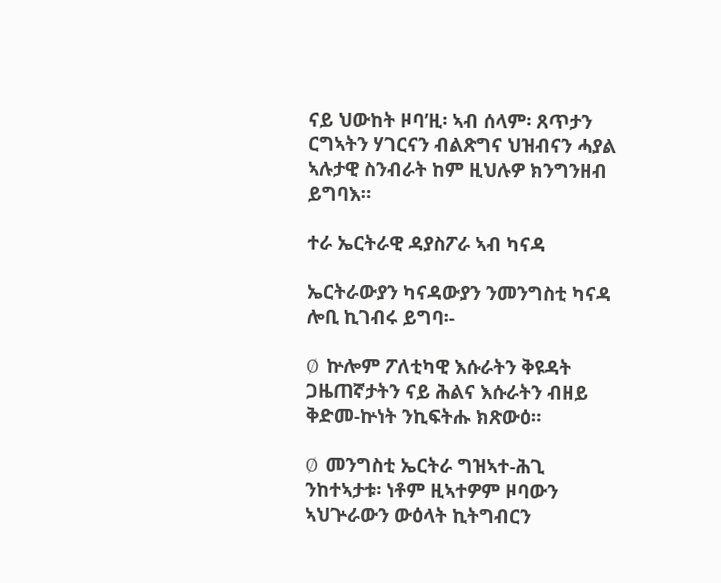ናይ ህውከት ዞባ’ዚ፡ ኣብ ሰላም፡ ጸጥታን ርግኣትን ሃገርናን ብልጽግና ህዝብናን ሓያል ኣሉታዊ ስንብራት ከም ዚህሉዎ ክንግንዘብ ይግባእ።

ተራ ኤርትራዊ ዳያስፖራ ኣብ ካናዳ

ኤርትራውያን ካናዳውያን ንመንግስቲ ካናዳ ሎቢ ኪገብሩ ይግባ፡-

Ø  ኵሎም ፖለቲካዊ እሱራትን ቅዩዳት ጋዜጠኛታትን ናይ ሕልና እሱራትን ብዘይ ቅድመ-ኵነት ንኪፍትሑ ክጽውዕ።

Ø  መንግስቲ ኤርትራ ግዝኣተ-ሕጊ ንከተኣታቱ፡ ነቶም ዚኣተዎም ዞባውን ኣህጕራውን ውዕላት ኪትግብርን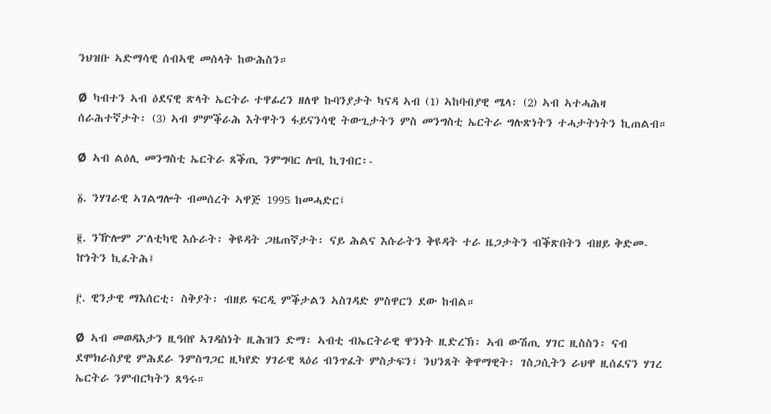ንህዝቡ ኣድማሳዊ ሰብኣዊ መሰላት ከውሕስን።

Ø  ካብተን ኣብ ዕደናዊ ጽላት ኤርትራ ተዋፊረን ዘለዋ ኩባንያታት ካናዳ ኣብ (1) ኣከባብያዊ ሜላ፡ (2) ኣብ ኣተሓሕዛ ሰራሕተኛታት፡ (3) ኣብ ምምቕራሕ እትዋትን ፋይናንሳዊ ትውጊታትን ምስ መንግስቲ ኤርትራ ግሉጽነትን ተሓታትነትን ኪጠልብ።

Ø  ኣብ ልዕሊ መንግስቲ ኤርትራ ጸቕጢ ንምግባር ሎቢ ኪገብር፡-

፩. ንሃገራዊ ኣገልግሎት ብመሰረት ኣዋጅ 1995 ከመሓድር፤

፪. ንዅሎም ፖለቲካዊ እሱራት፡ ቅዩዳት ጋዜጠኛታት፡ ናይ ሕልና እሱራትን ቅዩዳት ተራ ዜጋታትን ብቕጽበትን ብዘይ ቅድመ-ኵነትን ኪፈትሕ፤

፫. ዊንታዊ ማእሰርቲ፡ ስቅያት፡ ብዘይ ፍርዲ ምቕታልን ኣስገዳድ ምስዋርን ደው ከብል።

Ø  ኣብ መወዳእታን ዚዓበየ ኣገዳስነት ዚሕዝን ድማ፡ ኣብቲ ብኤርትራዊ ዋንነት ዚድረኽ፡ ኣብ ውሽጢ ሃገር ዚስስን፡ ናብ ደሞክራስያዊ ምሕደራ ንምስግጋር ዚካየድ ሃገራዊ ጻዕሪ ብንጥፈት ምስታፍን፣ ንህንጸት ቅዋማዊት፡ ገስጋሲትን ራህዋ ዚሰፈናን ሃገረ ኤርትራ ንምብርካትን ጸዓሩ።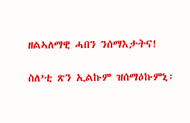ዘልኣለማዊ ሓበን ንሰማእታትና!

ስለ’ቲ ጽን ኢልኩም ዝሰማዕኩምኒ፡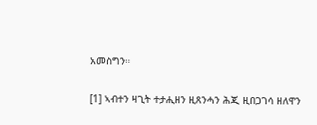አመስግን።

[1] ኣብተን ዛጊት ተታሒዘን ዚጸንሓን ሕጂ ዚበጋገሳ ዘለዋን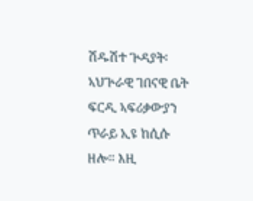ሽዱሽተ ጕዳያት፡ ኣህጕራዊ ገበናዊ ቤት ፍርዲ ኣፍሪቃውያን ጥራይ ኢዩ ከሲሱ ዘሎ። እዚ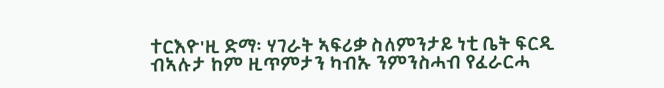ተርእዮ'ዚ ድማ፡ ሃገራት ኣፍሪቃ ስለምንታይ ነቲ ቤት ፍርዲ ብኣሉታ ከም ዚጥምታን ካብኡ ንምንስሓብ የፈራርሓ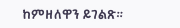ከምዘለዋን ይገልጽ።